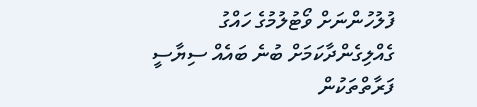ފުލުހުންނަށް ވޯޓުލުމުގެ ހައްގު ގެއްލިގެންދާކަމަށް ބުނެ ބައެއް ސިޔާސީ ފަރާތްތަކުން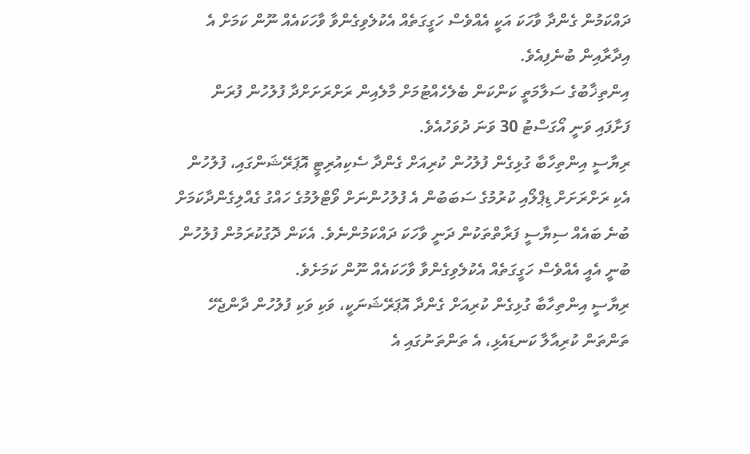ދައްކަމުން ގެންދާ ވާހަކަ އަކީ އެއްވެސް ހަގީގަތެއް އެކުލެވިގެންވާ ވާހަކައެއް ނޫން ކަމަށް އެ އިދާރާއިން ބުނެފިއެވެ.
އިންތިޚާބުގެ ސަލާމަތީ ކަންކަން ބެލެހެއްޓުމަށް މާލެއިން ރަށްރަށަށްދާ ފުލުހުން ފުރަން ފަށާފައި ވަނީ އޯގަސްޓު 30 ވަނަ ދުވަހުއެވެ.
ރިޔާސީ އިންތިހާބާ ގުޅިގެން ފުލުހުން ކުރިއަށް ގެންދާ ސެކިއުރިޓީ އޮޕަރޭޝަންގައި، ފުލުހުން އެކި ރަށްރަށަށް ޑިޕްލޯއި ކުރުމުގެ ސަބަބުން އެ ފުލުހުންނަށް ވޯޓްލުމުގެ ހައްގު ގެއްލިގެންދާކަމަށް ބުނެ ބައެއް ސިޔާސީ ފަރާތްތަކުން ދަނީ ވާހަކަ ދައްކަމުންނެވެ. އެކަން ދޮގުކުރަމުން ފުލުހުން ބުނީ އެއީ އެއްވެސް ހަގީގަތެއް އެކުލެވިގެންވާ ވާހަކައެއް ނޫން ކަމަށެވެ.
ރިޔާސީ އިންތިހާބާ ގުޅިގެން ކުރިއަށް ގެންދާ އޮޕަރޭޝަނަކީ، ވަކި ވަކި ފުލުހުން ދާންޖެހޭ ތަންތަން ކުރިއާލާ ކަނޑައެޅި، އެ ތަންތަނުގައި އެ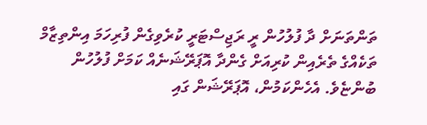ތަންތަނަށް ދާ ފުލުހުން ރީ ރަޖިސްޓަރީ ކުރެވިގެން ފުރިހަމަ އިންތިޒާމް ތަކެއްގެ ތެރެއިން ކުރިއަށް ގެންދާ އޮޕަރޭޝަނެއް ކަމަށް ފުލުހުން ބުންޏެވެ. އެހެންކަމުން، އޮޕަރޭޝަން ގައި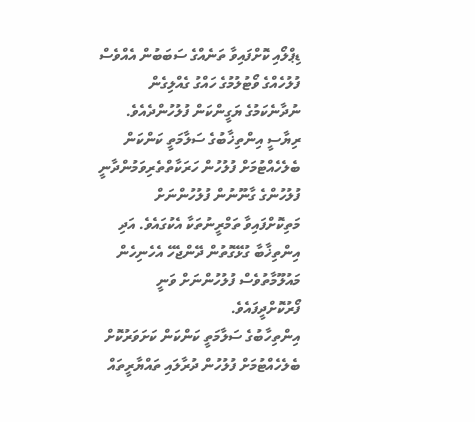ޑިޕްލޯއި ކޮށްފައިވާ ތަނެއްގެ ސަބަބުން އެއްވެސް ފުލުހެއްގެ ވޯޓުލުމުގެ ހައްގު ގެއްލިގެން ނުދާނެކަމުގެ ޔަގީންކަން ފުލުހުންދެއެވެ.
ރިޔާސީ އިންތިޚާބުގެ ސަލާމަތީ ކަންކަން ބެލެހެއްޓުމަށް ފުލުހުން ހަރަކާތްތެރިވަމުންދާނީ ފުލުހުންގެ ގާނޫނުން ފުލުހުންނަށް މަތިކޮށްފައިވާ ތަމްރީނުތަކާ އެކުގައެވެ. އަދި އިންތިޚާބާ ގުޅޭގޮތުން ދޭންޖެހޭ އެހެނިހެން މައުލޫމާތުވެސް ފުލުހުންނަށް ވަނީ ފޯރުކޮށްދީފައެވެ.
އިންތިހާބުގެ ސަލާމަތީ ކަންކަން ކަށަވަރުކޮށް ބެލެހެއްޓުމަށް ފުލުހުން ދުރާލައި ތައްޔާރީތައް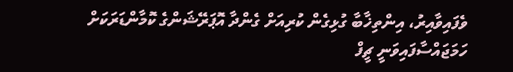ވެފައިވާއިރު، އިންތިޚާބާ ގުޅިގެން ކުރިއަށް ގެންދާ އޮޕަރޭޝަންގެ ކޮމާންޑަރަކަށް ހަމަޖައްސާފައިވަނީ ޗީފް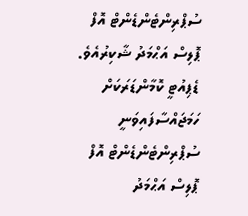ސުޕްރިންޓެންޑެންޓް އޮފް ޕޮލިސް އަޙްމަދު ޝާކިރުއެވެ. ޑެޕިއުޓީ ކޮމާންޑަރަކަށް ހަމަޖައްސާފައިވަނީ ސުޕްރިންޓެންޑެންޓް އޮފް ޕޮލިސް އަޙްމަދު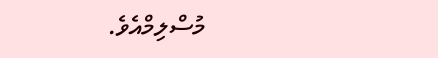މުސްލިމްއެވެ.